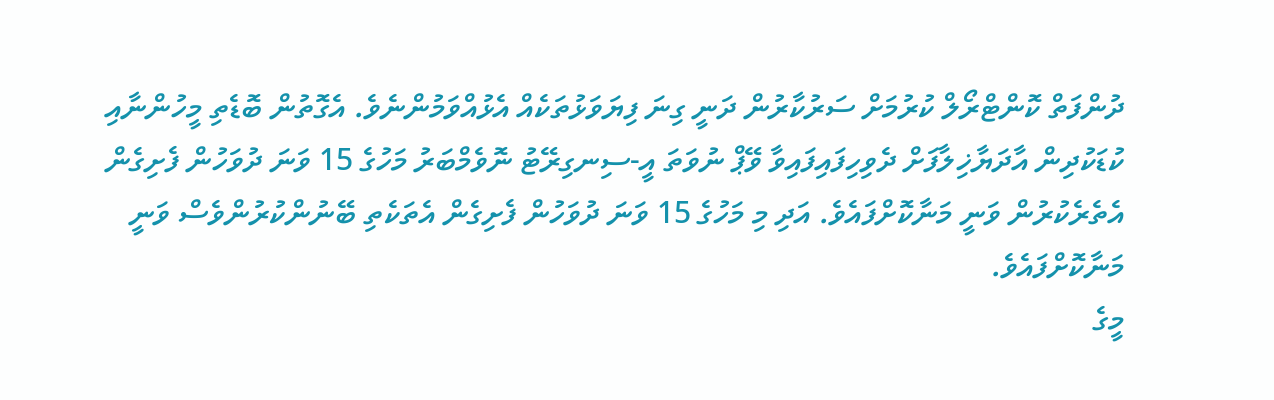ދުންފަތް ކޮންޓްރޯލް ކުރުމަށް ސަރުކާރުން ދަނީ ގިނަ ފިޔަވަޅުތަކެއް އެޅުއްވަމުންނެވެ. އެގޮތުން ބޮޑެތި މީހުންނާއި ކުޑަކުދިން އާދަޔާޚިލާފަށް ދެވިހިފައިފައިވާ ވޭޕް ނުވަތަ އީ-ސިނގިރޭޓު ނޮވެމްބަރު މަހުގެ 15 ވަނަ ދުވަހުން ފެށިގެން އެތެރެކުރުން ވަނީ މަނާކޮށްފައެވެ. އަދި މި މަހުގެ 15 ވަނަ ދުވަހުން ފެށިގެން އެތަކެތި ބޭނުންކުރުންވެސް ވަނީ މަނާކޮށްފައެވެ.
މީގެ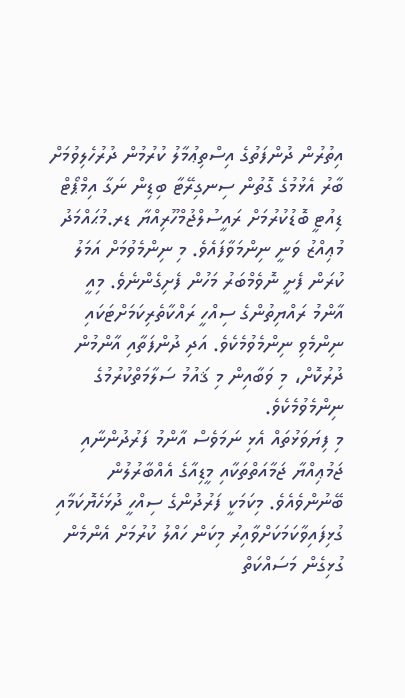އިތުރުން ދުންފަތުގެ އިސްތިޢުމާލު ކުރުމުން ދުރުހެލިވުމަށް ބާރު އެޅުމުގެ ގޮތުން ސިނގިރޭޓާ ބިޑިން ނަގާ އިމްޕޯޓް ޑިއުޓީ ބޮޑުކުރުމަށް ރައީސުލްޖުމްހޫރިއްޔާ ޑރ.މުޙައްމަދު މުޢިއްޒު ވަނީ ނިންމަވާފައެވެ. މި ނިންމެވުމަށް އަމަލު ކުރަން ފެށީ ނޮވެމްބަރު މަހުން ފެށިގެންނެވެ. މިއީ އާންމު ރައްޔިތުންގެ ސިއްހީ ރައްކާތެރިކަމަށްޓަކައި ނިންމެވި ނިންމެވުމެކެވެ. އަދި ދުންފަތާއި އާންމުން ދުރުކޮށް، މި ވަބާއިން މި ޤައުމު ސަލާމަތްކުރުމުގެ ނިންމެވުމެކެވެ.
މި ފިޔަވަޅުތައް އެޅި ނަމަވެސް އާންމު ފަރުދުންނާއި ޖަމުޢިއްޔާ ޖަމާއަތްތަކާއި މީޑިއާގެ އެއްބާރުލުން ބޭނުންވެއެވެ. މިކަމަކީ ފަރުދުންގެ ސިއްހީ ދުޅަހެޔޮކަމާއި ގުޅިފައިވާކަމަކަށްވާއިރު މިކަން ހައްލު ކުރުމަށް އެންމެން ގުޅިގެން މަސައްކަތް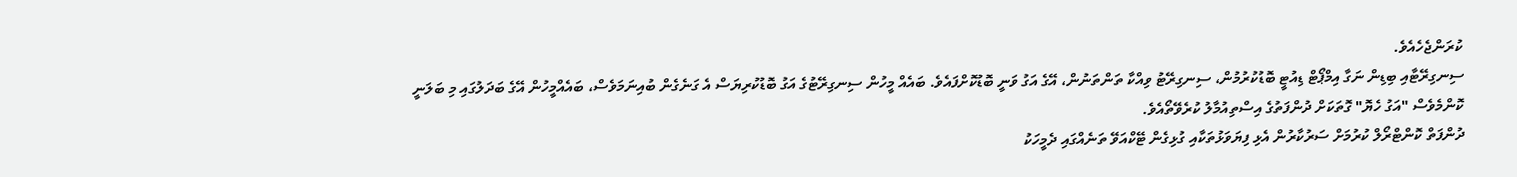ކުރަންޖެހެއެވެ.
ސިނގިރޭޓާއި ބިޑިން ނަގާ އިމްޕޯޓް ޑިއުޓީ ބޮޑުކުރުމުން، ސިނގިރޭޓު ވިއްކާ ތަންތަނުން، އޭގެ އަގު ވަނީ ބޮޑުކޮށްފައެވެ. ބައެއް މީހުން ސިނގިރޭޓުގެ އަގު ބޮޑުކުރިޔަސް އެ ގަނެގެން ބުއިނަމަވެސް، ބައެއްމީހުން އޭގެ ބަދަލުގައި މި ބަލަނީ ކޮންމެވެސް "އަގު ހެޔޮ" ގޮތަކަށް ދުންފަތުގެ އިސްތިއުމާލު ކުރެވޭތޯއެވެ.
ދުންފަތް ކޮންޓްރޯލް ކުރުމަށް ސަރުކާރުން އެޅި ފިޔަވަޅުތަކާއި ގުޅިގެން ޓޭކްއަވޭ ތަނެއްގައި ދެމީހަކު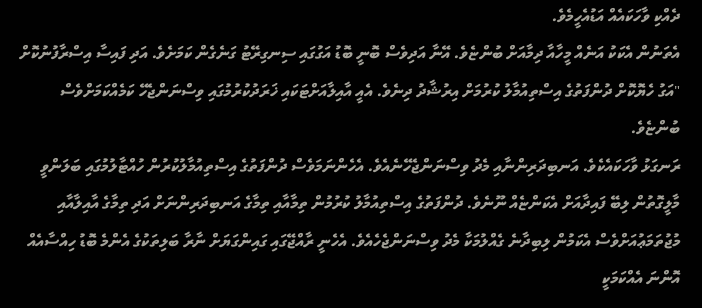ދެއްކި ވާހަކައެއް އަޑުއެހީމެވެ.
އެތަނުން އެކަކު އަނެއް މީހާއާ ދިމާއަށް ބުންޏެވެ. އޭނާ އަދިވެސް ބޮނީ ބޮޑު އަގުގައި ސިނގިރޭޓު ގަނެގެން ކަމަށެވެ. އަދި ފައިސާ އިސްރާފުނުކޮށް "އަގު ހެޔޮކޮށް ދުންފަތުގެ އިސްތިއުމާލު ކުރުމަށް އިރުޝާދު ދިނެވެ. އެއީ އާއިލާއަށްޓަކައި ޚަރަދުކުރުމުގައި ވިސްނަންޖެހޭ ކަމެއްކަމަށްވެސް ބުންޏެވެ.
ރަނގަޅު ވާހަކައެކެވެ. އަނބިދަރިންނާއި މެދު ވިސްނަންޖެހޭނެއެވެ. އެހެންނަމަވެސް ދުންފަތުގެ އިސްތިއުމާލުކުރުން ހުއްޓާލުމުގައި ބަލަންވީ މާލީގޮތުން ލިބޭ ފައިދާއަށް އެކަންޏެއް ނޫނެވެ. ދުންފަތުގެ އިސްތިއުމާލު ކުރުމުން ތިމާއާއި ތިމާގެ އަނބިދަރިންނަށް އަދި ތިމާގެ އާއިލާއާއި މުޖުތަމަޢުއަށްވެސް އެކަމުން ލިބިދާނެ ގެއްލުމަކާ މެދު ވިސްނަންޖެހެއެވެ. އެހެނީ ރާއްޖޭގައި ގައިންގަޔަށް ނާރާ ބަލިތަކުގެ އެންމެ ބޮޑު ހިއްސާއެއް އޮންނަ އެއްކަމަކީ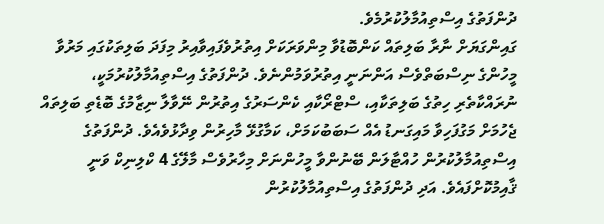ދުންފަތުގެ އިސްތިއުމާލުކުރުމެވެ.
ގައިންގަޔަށް ނާރާ ބަލިތައް ކަންބޮޑުވާ މިންވަރަކަށް އިތުރުވެފައިވާއިރު މިފަދަ ބަލިތަކުގައި މަރުވާ މީހުންގެ ނިސްބަތްވެސް އަންނަނީ އިތުރުވަމުންނެވެ. ދުންފަތުގެ އިސްތިއުމާލުކުރުމަކީ، ނުރައްކާތެރި ހިތުގެ ބަލިތަކާއި، ސްޓްރޯކާއި ކެންސަރުގެ އިތުރުން ނޭވާލާ ނިޒާމުގެ ބޮޑެތި ބަލިތައް ޖެހުމަށް މަގުފަހިވާ މައިގަނޑު އެއް ސަބަބުކަމަށް، ކަމާގުޅޭ މާހިރުން ވިދާޅުވެއެވެ. ދުންފަތުގެ އިސްތިއުމާލުކުރުން ހުއްޓާލަން ބޭނުންވާ މީހުންނަށް މިހާރުވެސް މާލޭގެ 4 ކްލިނިކް ވަނީ ޤާއިމުކޮށްފައެވެ. އަދި ދުންފަތުގެ އިސްތިއުމާލުކުރުން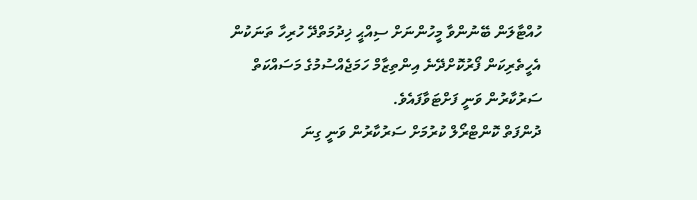ހުއްޓާލަން ބޭނުންވާ މީހުންނަށް ސިއްޙީ ޚިދުމަތްދޭ ހުރިހާ ތަނަކުން އެހީތެރިކަން ފޯރުކޮށްދޭނެ އިންތިޒާމް ހަމަޖެއްސުމުގެ މަސައްކަތް ސަރުކާރުން ވަނީ ފަށްޓަވާފައެވެ.
ދުންފަތް ކޮންޓްރޯލް ކުރުމަށް ސަރުކާރުން ވަނީ ގިނަ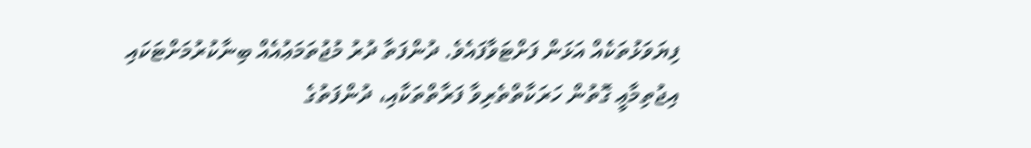ފިޔަވަޅުތަކެއް އަޅަން ފަށްޓަވާފައެވެ. ދުންފަތާ ދުރު މުޖުތަމަޢުއެއް ބިނާކުރުމަށްޓަކައި އިޖުތިމާޢީ ގޮތުން ހަރަކާތްތެރިވާ ފަރާތްތަކާއި، ދުންފަތުގެ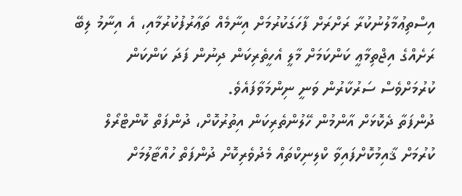އިސްތިޢުމާލުނުކުރާ ރަށްރަށް ފާހަގަކުރުމަށް އިނާމެއް ތަޢާރުފުކުރުމާއި، އެ އިނާމު ލިބޭ ރަށެއްގެ އިޖްތިމާޢީ ކަންކަމަށް މާލީ އެހީތެރިކަން ދިނުން ފަދަ ކަންކަން ކުރުމަށްވެސް ސަރުކާރުން ވަނީ ނިންމަވާފައެވެ.
ދުންފަތާ ދެކޮޅަށް އާންމުން ހޭލުންތެރިކަން އިތުރުކޮށް، ދުންފަތް ކޮންޓްރޯލް ކުރުމަށް ޤާއިމުކޮށްފައިވާ ކްލިނިކްތައް މެދުވެރިކޮށް ދުންފަތް ހުއްޓާލުމަށް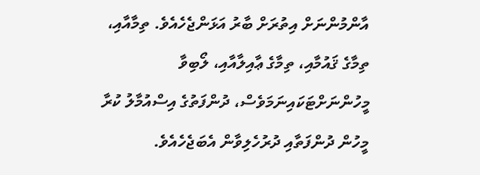އާންމުންނަށް އިތުރަށް ބާރު އަޅަންޖެހެއެވެ. ތިމާއާއި، ތިމާގެ ޤައުމާއި، ތިމާގެ ޢާއިލާއާއި، ލޯބިވާ މީހުންނަށްޓަކައިނަމަވެސް، ދުންފަތުގެ އިސްއުމާލު ކުރާ މީހުން ދުންފަތާއި ދުރުހެލިވާން އެބަޖެހެއެވެ.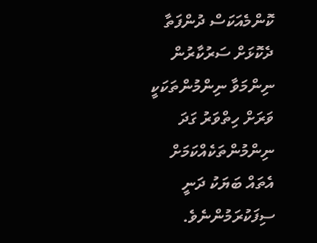ކޮންމެއަކަސް ދުންފަތާ ދެކޮޅަށް ސަރުކާރުން ނިންމަވާ ނިންމުންތަކަކީ ވަރަށް ހިތްވަރު ގަދަ ނިންމުންތަކެއްކަމަށް އެތައް ބަޔަކު ދަނީ ސިފަކުރަމުންނެވެ.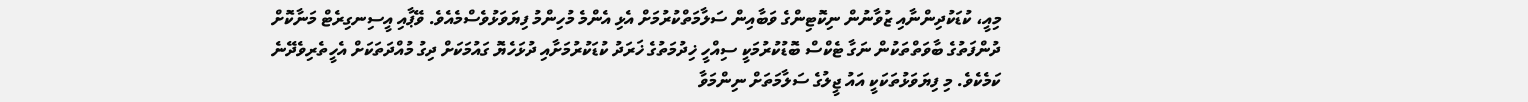މިއީ، ކުޑަކުދިންނާއި ޒުވާނުން ނިކޮޓިންގެ ވަބާއިން ސަލާމަތްކުރުމަށް އެޅި އެންމެ މުހިންމު ފިޔަވަޅުވެސްމެއެވެ. ވޭޕާއި އީސިނގިރެޓް މަނާކޮށް ދުންފަތުގެ ބާވަތްތަކުން ނަގާ ޓެކްސް ބޮޑުކުރުމަކީ ސިއްހީ ޚިދުމަތުގެ ޚަރަދު ކުޑަކުރުމަށާއި ދުޅަހެޔޮ ގައުމަކަށް ދިގު މުއްދަތަކަށް އެހީތެރިވެދޭނެ ކަމެކެވެ. މި ފިޔަވަޅުތަކަކީ އައު ޖީލުގެ ސަލާމަތަށް ނިންމަވާ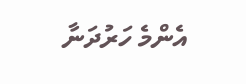އެންމެ ހަރުދަނާ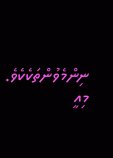ނިންމެވުންތަކެކެވެ. މިއީ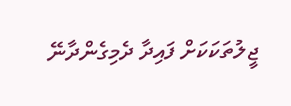ޖީލުތަކަކަށް ފައިދާ ދެމިގެންދާނޭ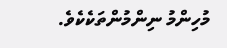މުހިންމު ނިންމުންތަކެކެވެ.